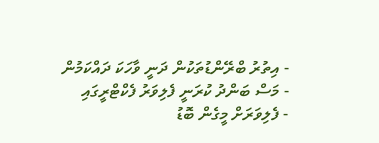- އިތުރު ބްރޭންޑުތަކުން ދަނީ ވާހަކަ ދައްކަމުން
- މަސް ބަންދު ކުރަނީ ފެލިވަރު ފެކްޓްރީގައި
- ފެލިވަރަށް މީގެން ބޮޑު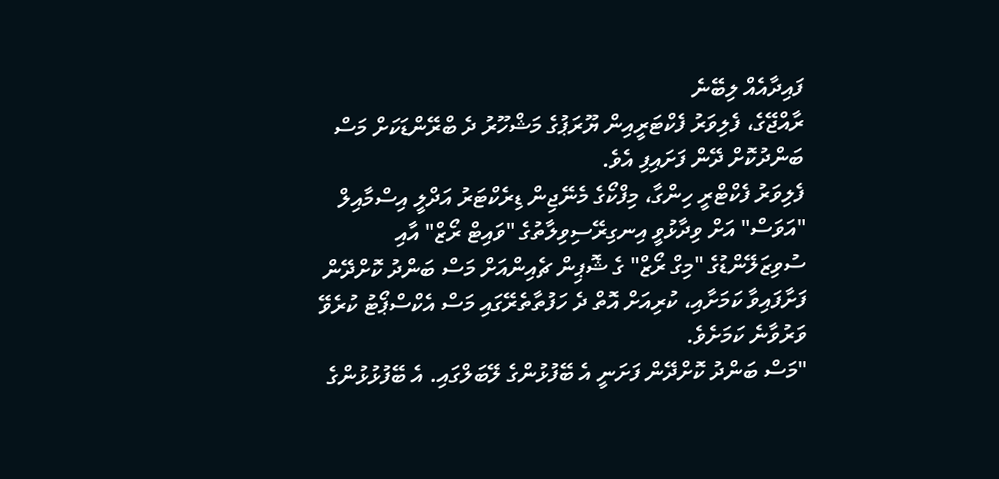ފައިދާއެއް ލިބޭނެ
ރާއްޖޭގެ، ފެލިވަރު ފެކްޓަރީއިން ޔޫރަޕުގެ މަޝްހޫރު ދެ ބްރޭންޑަކަށް މަސް ބަންދުކޮށް ދޭން ފަށައިފި އެވެ.
ފެލިވަރު ފެކްޓްރީ ހިންގާ، މިފްކޯގެ މެނޭޖިން ޑިރެކްޓަރު އަދްލީ އިސްމާއިލް "އަވަސް" އަށް ވިދާޅުވީ އިނގިރޭސިވިލާތުގެ "ވައިޓް ރޯޒް" އާއި ސުވިޒަލޭންޑުގެ "މިގް ރޯޒް" ގެ ޝޮޕިން ޗެއިންއަށް މަސް ބަންދު ކޮށްދޭން ފަށާފައިވާ ކަމަށާއި، ކުރިއަށް އޮތް ދެ ހަފުތާތެރޭގައި މަސް އެކްސްޕޯޓު ކުރެވޭ ވަރުވާނެ ކަމަށެވެ.
"މަސް ބަންދު ކޮށްދޭން ފަށަނީ އެ ބޭފުޅުންގެ ލޭބަލްގައި. އެ ބޭފުޅުޅުންގެ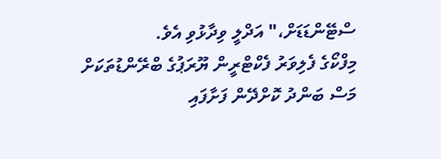ސްޓޭންޑަޑަށް،" އަދްލީ ވިދާޅުވި އެވެ.
މިފްކޯގެ ފެލިވަރު ފެކްޓްރީން ޔޫރަޕުގެ ބްރޭންޑުތަކަށް މަސް ބަންދު ކޮށްދޭން ފަށާފައި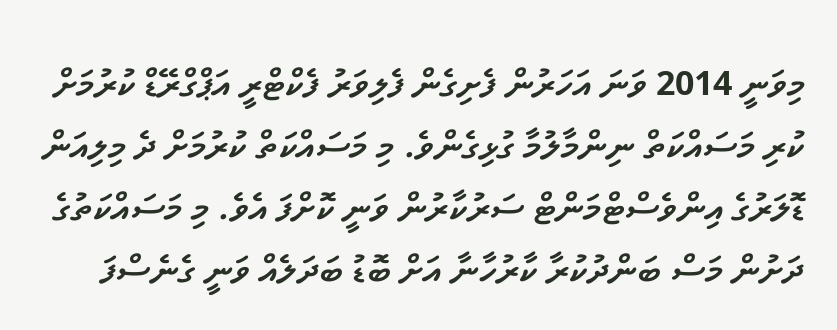މިވަނީ 2014 ވަނަ އަހަރުން ފެށިގެން ފެލިވަރު ފެކްޓްރީ އަޕްގްރޭޑް ކުރުމަށް ކުރި މަސައްކަތް ނިންމާލުމާ ގުޅިގެންވެ. މި މަސައްކަތް ކުރުމަށް ދެ މިލިއަން ޑޮލަރުގެ އިންވެސްޓްމަންޓް ސަރުކާރުން ވަނީ ކޮށްފަ އެވެ. މި މަސައްކަތުގެ ދަށުން މަސް ބަންދުކުރާ ކާރުހާނާ އަށް ބޮޑު ބަދަލެއް ވަނީ ގެނެސްފަ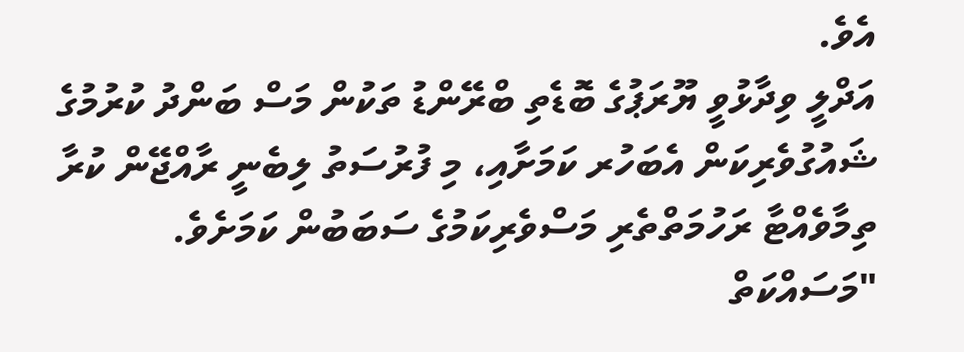އެވެ.
އަދްލީ ވިދާޅުވީ ޔޫރަޕުގެ ބޮޑެތި ބްރޭންޑު ތަކުން މަސް ބަންދު ކުރުމުގެ ޝައުގުވެރިކަން އެބަހުރ ކަމަށާއި، މި ފުރުސަތު ލިބެނީ ރާއްޖޭން ކުރާ ތިމާވެއްޓާ ރަހުމަތްތެރި މަސްވެރިކަމުގެ ސަބަބުން ކަމަށެވެ.
"މަސައްކަތް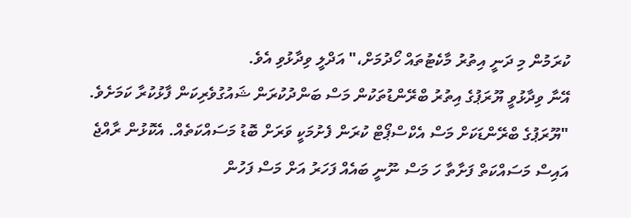ކުރަމުން މި ދަނީ އިތުރު މާކެޓުތައް ހޯދުމަށް،" އަދްލީ ވިދާޅުވި އެވެ.
އޭނާ ވިދާޅުވީ ޔޫރަޕުގެ އިތުރު ބްރޭންޑުތަކުން މަސް ބަންދުކުރަން ޝައުގުވެރިކަން ފާޅުކުރާ ކަމަށެވެ.
"ޔޫރަޕުގެ ބްރޭންޑަކަށް މަސް އެކްސްޕޯޓް ކުރަން ފެށުމަކީ ވަރަށް ބޮޑު މަސައްކަތެއް. އެކޮޅުން ރާއްޖެ އައިސް މަސައްކަތް ފަށާތާ ހަ މަސް ނޫނީ ބައެއް ފަހަރު އަށް މަސް ފަހުން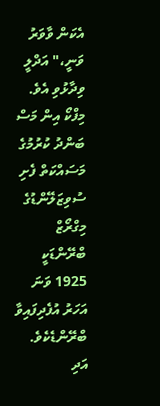އެކަން ވާވަރު ވަނީ،" އަދްލީ ވިދާޅުވި އެވެ.
މިފްކޯ އިން މަސް ބަންދު ކުރުމުގެ މަސައްކަތް ފެށި ސުވިޒަލޭންޑުގެ މިގްރޯޒް ބްރޭންޑަކީ 1925 ވަނަ އަހަރު އުފެދިފައިވާ ބްރޭންޑެކެވެ. އަދި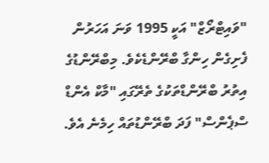"ވައިޓްރޯޒް" އަކީ 1995 ވަނަ އަހަރުން ފެށިގެން ހިންގާ ބްރޭންޑެކެވެ. މިބްރޭންޑުގެ އިތުރު ބްރޭންޑްތަކުގެ ތެރޭގައި "މާކް އެންޑް ސްޕެންސް" ފަދަ ބްރޭންޑުތައް ހިމެނެ އެވެ.